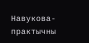Навукова-практычны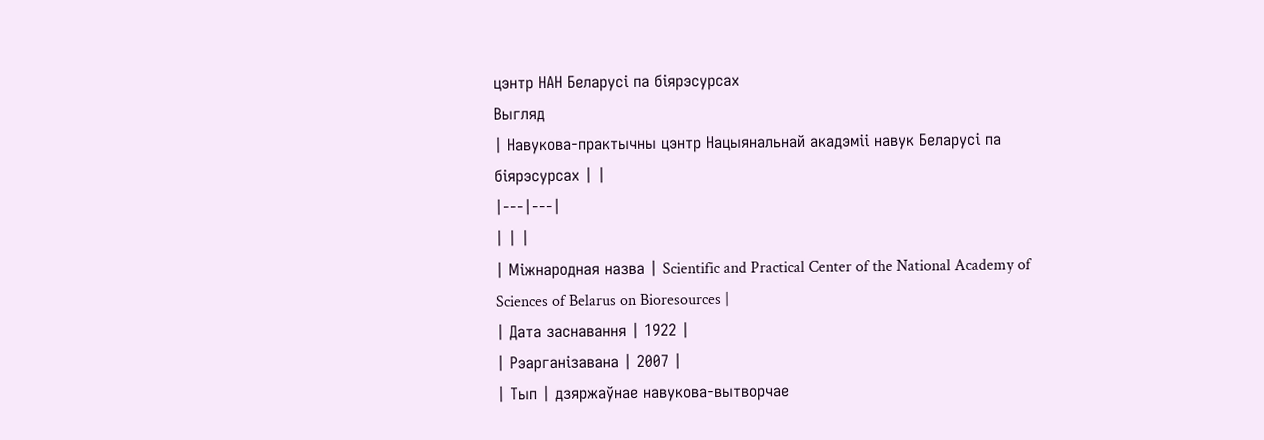цэнтр НАН Беларусі па біярэсурсах
Выгляд
| Навукова-практычны цэнтр Нацыянальнай акадэміі навук Беларусі па біярэсурсах | |
|---|---|
| | |
| Міжнародная назва | Scientific and Practical Center of the National Academy of Sciences of Belarus on Bioresources |
| Дата заснавання | 1922 |
| Рэарганізавана | 2007 |
| Тып | дзяржаўнае навукова-вытворчае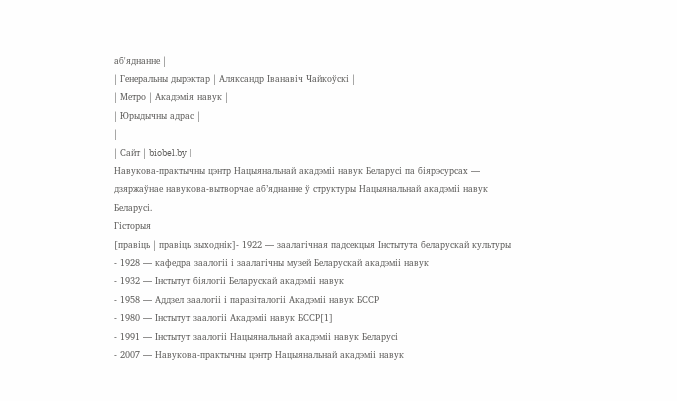аб'яднанне |
| Генеральны дырэктар | Аляксандр Іванавіч Чайкоўскі |
| Метро | Акадэмія навук |
| Юрыдычны адрас |
|
| Сайт | biobel.by |
Навукова-практычны цэнтр Нацыянальнай акадэміі навук Беларусі па біярэсурсах — дзяржаўнае навукова-вытворчае аб’яднанне ў структуры Нацыянальнай акадэміі навук Беларусі.
Гісторыя
[правіць | правіць зыходнік]- 1922 — заалагічная падсекцыя Інстытута беларускай культуры
- 1928 — кафедра заалогіі і заалагічны музей Беларускай акадэміі навук
- 1932 — Інстытут біялогіі Беларускай акадэміі навук
- 1958 — Аддзел заалогіі і паразіталогіі Акадэміі навук БССР
- 1980 — Інстытут заалогіі Акадэміі навук БССР[1]
- 1991 — Інстытут заалогіі Нацыянальнай акадэміі навук Беларусі
- 2007 — Навукова-практычны цэнтр Нацыянальнай акадэміі навук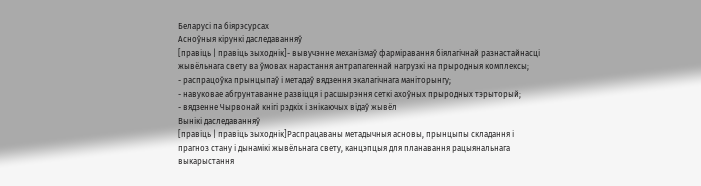Беларусі па біярэсурсах
Асноўныя кірункі даследаванняў
[правіць | правіць зыходнік]- вывучэнне механізмаў фарміравання біялагічнай разнастайнасці жывёльнага свету ва ўмовах нарастання антрапагеннай нагрузкі на прыродныя комплексы;
- распрацоўка прынцыпаў і метадаў вядзення экалагічнага маніторынгу;
- навуковае абгрунтаванне развіцця і расшырэння сеткі ахоўных прыродных тэрыторый;
- вядзенне Чырвонай кнігі рэдкіх і знікаючых відаў жывёл
Вынікі даследаванняў
[правіць | правіць зыходнік]Распрацаваны метадычныя асновы, прынцыпы складання і прагноз стану і дынамікі жывёльнага свету, канцэпцыя для планавання рацыянальнага выкарыстання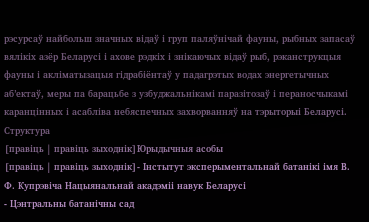рэсурсаў найбольш значных відаў і груп паляўнічай фауны, рыбных запасаў вялікіх азёр Беларусі і ахове рэдкіх і знікаючых відаў рыб, рэканструкцыя фауны і акліматызацыя гідрабіёнтаў у падагрэтых водах энергетычных аб’ектаў, меры па барацьбе з узбуджальнікамі паразітозаў і пераносчыкамі каранцінных і асабліва небяспечных захворванняў на тэрыторыі Беларусі.
Структура
[правіць | правіць зыходнік]Юрыдычныя асобы
[правіць | правіць зыходнік]- Інстытут эксперыментальнай батанікі імя В. Ф. Купрэвіча Нацыянальнай акадэміі навук Беларусі
- Цэнтральны батанічны сад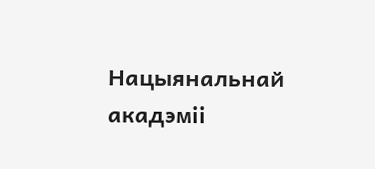Нацыянальнай акадэміі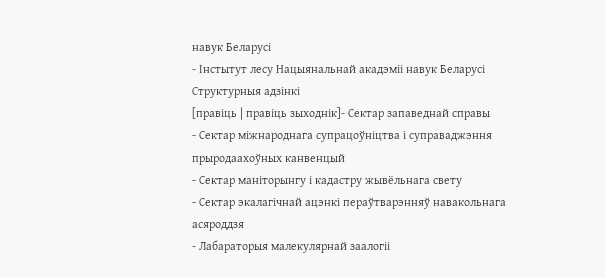навук Беларусі
- Інстытут лесу Нацыянальнай акадэміі навук Беларусі
Структурныя адзінкі
[правіць | правіць зыходнік]- Сектар запаведнай справы
- Сектар міжнароднага супрацоўніцтва і суправаджэння прыродаахоўных канвенцый
- Сектар маніторынгу і кадастру жывёльнага свету
- Сектар экалагічнай ацэнкі пераўтварэнняў навакольнага асяроддзя
- Лабараторыя малекулярнай заалогіі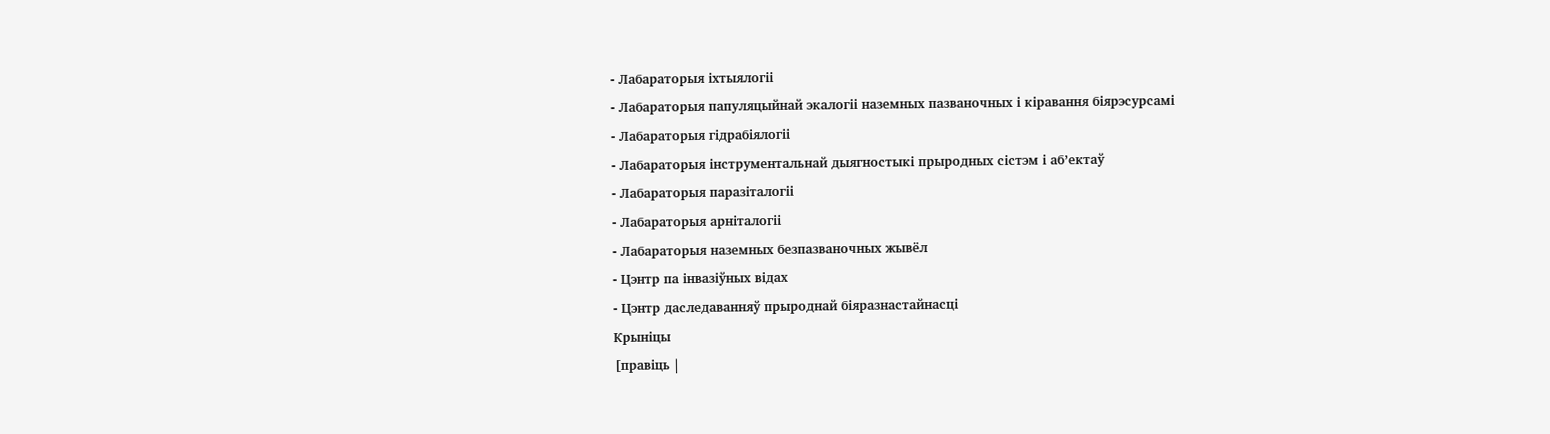- Лабараторыя іхтыялогіі
- Лабараторыя папуляцыйнай экалогіі наземных пазваночных і кіравання біярэсурсамі
- Лабараторыя гідрабіялогіі
- Лабараторыя інструментальнай дыягностыкі прыродных сістэм і аб’ектаў
- Лабараторыя паразіталогіі
- Лабараторыя арніталогіі
- Лабараторыя наземных безпазваночных жывёл
- Цэнтр па інвазіўных відах
- Цэнтр даследаванняў прыроднай біяразнастайнасці
Крыніцы
[правіць |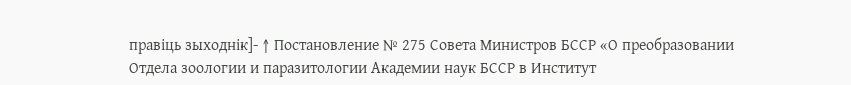правіць зыходнік]- ↑ Постановление № 275 Совета Министров БССР «О преобразовании Отдела зоологии и паразитологии Академии наук БССР в Институт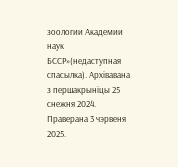зоологии Академии наук БССР»(недаступная спасылка). Архівавана з першакрыніцы 25 снежня 2024. Праверана 3 чэрвеня 2025.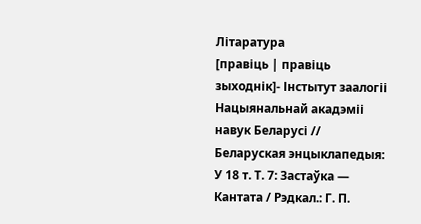Літаратура
[правіць | правіць зыходнік]- Інстытут заалогіі Нацыянальнай акадэміі навук Беларусі // Беларуская энцыклапедыя: У 18 т. Т. 7: Застаўка — Кантата / Рэдкал.: Г. П.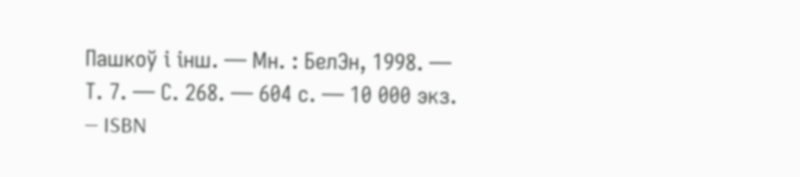Пашкоў і інш. — Мн. : БелЭн, 1998. — Т. 7. — С. 268. — 604 с. — 10 000 экз. — ISBN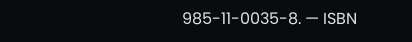985-11-0035-8. — ISBN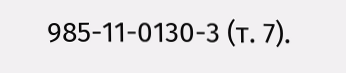985-11-0130-3 (т. 7).